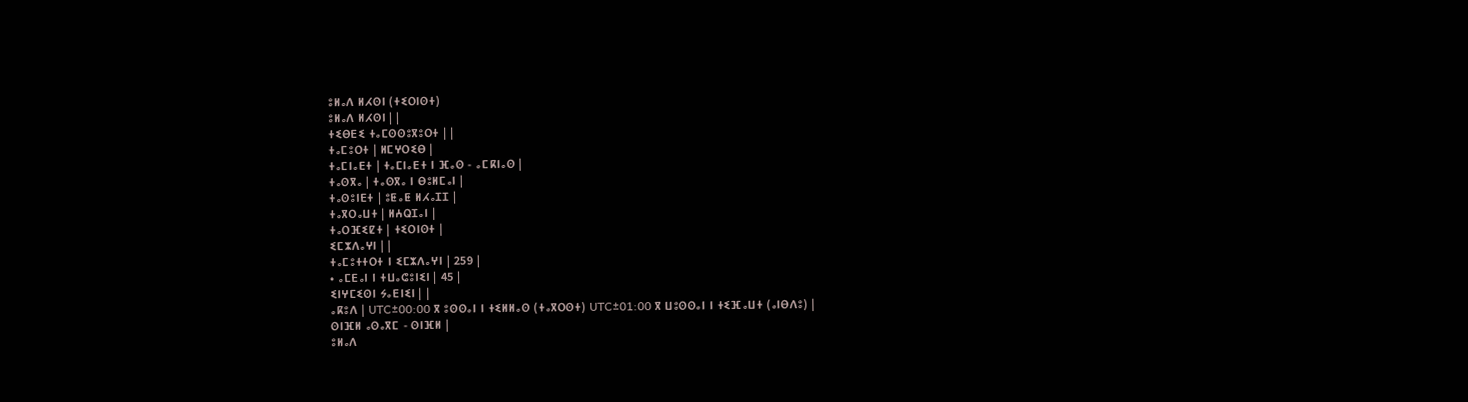ⵓⵍⴰⴷ ⵍⵃⵙⵏ (ⵜⵉⵔⵏⵙⵜ)
ⵓⵍⴰⴷ ⵍⵃⵙⵏ | |
ⵜⵉⴱⴹⵉ ⵜⴰⵎⵙⵙⵓⴳⵓⵔⵜ | |
ⵜⴰⵎⵓⵔⵜ | ⵍⵎⵖⵔⵉⴱ |
ⵜⴰⵎⵏⴰⴹⵜ | ⵜⴰⵎⵏⴰⴹⵜ ⵏ ⴼⴰⵙ - ⴰⵎⴽⵏⴰⵙ |
ⵜⴰⵙⴳⴰ | ⵜⴰⵙⴳⴰ ⵏ ⴱⵓⵍⵎⴰⵏ |
ⵜⴰⵙⵓⵏⴹⵜ | ⵓⵟⴰⵟ ⵍⵃⴰⵊⵊ |
ⵜⴰⴳⵔⴰⵡⵜ | ⵍⵄⵕⵊⴰⵏ |
ⵜⴰⵔⴼⵉⵇⵜ | ⵜⵉⵔⵏⵙⵜ |
ⵉⵎⵣⴷⴰⵖⵏ | |
ⵜⴰⵎⵓⵜⵜⵔⵜ ⵏ ⵉⵎⵣⴷⴰⵖⵏ | 259 |
• ⴰⵎⴹⴰⵏ ⵏ ⵜⵡⴰⵛⵓⵏⵉⵏ | 45 |
ⵉⵏⵖⵎⵉⵙⵏ ⵢⴰⴹⵏⵉⵏ | |
ⴰⴽⵓⴷ | UTC±00:00 ⴳ ⵓⵙⵙⴰⵏ ⵏ ⵜⵉⵍⵍⴰⵙ (ⵜⴰⴳⵔⵙⵜ) UTC±01:00 ⴳ ⵡⵓⵙⵙⴰⵏ ⵏ ⵜⵉⴼⴰⵡⵜ (ⴰⵏⴱⴷⵓ) |
ⵙⵏⴼⵍ ⴰⵙⴰⴳⵎ - ⵙⵏⴼⵍ |
ⵓⵍⴰⴷ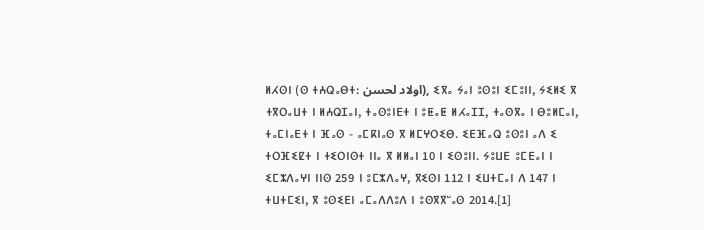ⵍⵃⵙⵏ (ⵙ ⵜⵄⵕⴰⴱⵜ: اولاد لحسن), ⵉⴳⴰ ⵢⴰⵏ ⵓⵙⵓⵏ ⵉⵎⵓⵏⵏ, ⵢⵉⵍⵉ ⴳ ⵜⴳⵔⴰⵡⵜ ⵏ ⵍⵄⵕⵊⴰⵏ, ⵜⴰⵙⵓⵏⴹⵜ ⵏ ⵓⵟⴰⵟ ⵍⵃⴰⵊⵊ, ⵜⴰⵙⴳⴰ ⵏ ⴱⵓⵍⵎⴰⵏ, ⵜⴰⵎⵏⴰⴹⵜ ⵏ ⴼⴰⵙ - ⴰⵎⴽⵏⴰⵙ ⴳ ⵍⵎⵖⵔⵉⴱ. ⵉⴹⴼⴰⵕ ⵓⵙⵓⵏ ⴰⴷ ⵉ ⵜⵔⴼⵉⵇⵜ ⵏ ⵜⵉⵔⵏⵙⵜ ⵏⵏⴰ ⴳ ⵍⵍⴰⵏ 10 ⵏ ⵉⵙⵓⵏⵏ. ⵢⵓⵡⴹ ⵓⵎⴹⴰⵏ ⵏ ⵉⵎⵣⴷⴰⵖⵏ ⵏⵏⵙ 259 ⵏ ⵓⵎⵣⴷⴰⵖ, ⴳⵉⵙⵏ 112 ⵏ ⵉⵡⵜⵎⴰⵏ ⴷ 147 ⵏ ⵜⵡⵜⵎⵉⵏ, ⴳ ⵓⵙⵉⴹⵏ ⴰⵎⴰⴷⴷⵓⴷ ⵏ ⵓⵙⴳⴳⵯⴰⵙ 2014.[1]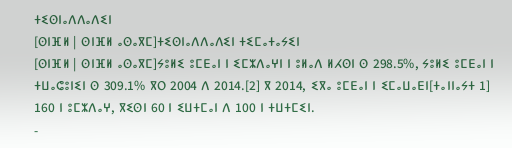ⵜⵉⵙⵏⴰⴷⴷⴰⴷⵉⵏ
[ⵙⵏⴼⵍ | ⵙⵏⴼⵍ ⴰⵙⴰⴳⵎ]ⵜⵉⵙⵏⴰⴷⴷⴰⴷⵉⵏ ⵜⵉⵎⴰⵜⴰⵢⵉⵏ
[ⵙⵏⴼⵍ | ⵙⵏⴼⵍ ⴰⵙⴰⴳⵎ]ⵢⵓⵍⵉ ⵓⵎⴹⴰⵏ ⵏ ⵉⵎⵣⴷⴰⵖⵏ ⵏ ⵓⵍⴰⴷ ⵍⵃⵙⵏ ⵙ 298.5%, ⵢⵓⵍⵉ ⵓⵎⴹⴰⵏ ⵏ ⵜⵡⴰⵛⵓⵏⵉⵏ ⵙ 309.1% ⴳⵔ 2004 ⴷ 2014.[2] ⴳ 2014, ⵉⴳⴰ ⵓⵎⴹⴰⵏ ⵏ ⵉⵎⴰⵡⴰⴹⵏ[ⵜⴰⵏⵏⴰⵢⵜ 1] 160 ⵏ ⵓⵎⵣⴷⴰⵖ, ⴳⵉⵙⵏ 60 ⵏ ⵉⵡⵜⵎⴰⵏ ⴷ 100 ⵏ ⵜⵡⵜⵎⵉⵏ.
-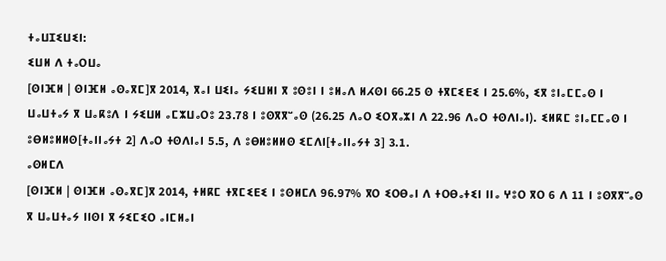ⵜⴰⵡⵊⵉⵡⵉⵏ:
ⵉⵡⵍ ⴷ ⵜⴰⵔⵡⴰ
[ⵙⵏⴼⵍ | ⵙⵏⴼⵍ ⴰⵙⴰⴳⵎ]ⴳ 2014, ⴳⴰⵏ ⵡⵉⵏⴰ ⵢⵉⵡⵍⵏ ⴳ ⵓⵙⵓⵏ ⵏ ⵓⵍⴰⴷ ⵍⵃⵙⵏ 66.25 ⵙ ⵜⴳⵎⵉⴹⵉ ⵏ 25.6%, ⵉⴳ ⵓⵏⴰⵎⵎⴰⵙ ⵏ ⵡⴰⵡⵜⴰⵢ ⴳ ⵡⴰⴽⵓⴷ ⵏ ⵢⵉⵡⵍ ⴰⵎⵣⵡⴰⵔⵓ 23.78 ⵏ ⵓⵙⴳⴳⵯⴰⵙ (26.25 ⴷⴰⵔ ⵉⵔⴳⴰⵣⵏ ⴷ 22.96 ⴷⴰⵔ ⵜⵙⴷⵏⴰⵏ). ⵉⵍⴽⵎ ⵓⵏⴰⵎⵎⴰⵙ ⵏ ⵓⴱⵍⵓⵍⵍⵙ[ⵜⴰⵏⵏⴰⵢⵜ 2] ⴷⴰⵔ ⵜⵙⴷⵏⴰⵏ 5.5, ⴷ ⵓⴱⵍⵓⵍⵍⵙ ⵉⵎⴷⵏ[ⵜⴰⵏⵏⴰⵢⵜ 3] 3.1.
ⴰⵙⵍⵎⴷ
[ⵙⵏⴼⵍ | ⵙⵏⴼⵍ ⴰⵙⴰⴳⵎ]ⴳ 2014, ⵜⵍⴽⵎ ⵜⴳⵎⵉⴹⵉ ⵏ ⵓⵙⵍⵎⴷ 96.97% ⴳⵔ ⵉⵔⴱⴰⵏ ⴷ ⵜⵔⴱⴰⵜⵉⵏ ⵏⵏⴰ ⵖⵓⵔ ⴳⵔ 6 ⴷ 11 ⵏ ⵓⵙⴳⴳⵯⴰⵙ ⴳ ⵡⴰⵡⵜⴰⵢ ⵏⵏⵙⵏ ⴳ ⵢⵉⵎⵉⵔ ⴰⵏⵎⵍⴰⵏ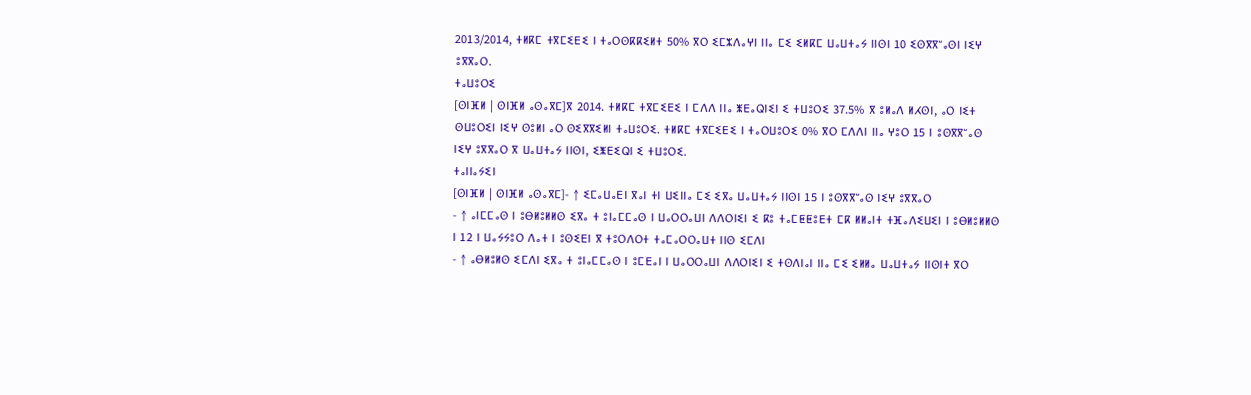2013/2014, ⵜⵍⴽⵎ ⵜⴳⵎⵉⴹⵉ ⵏ ⵜⴰⵔⵙⴽⴽⵉⵍⵜ 50% ⴳⵔ ⵉⵎⵣⴷⴰⵖⵏ ⵏⵏⴰ ⵎⵉ ⵉⵍⴽⵎ ⵡⴰⵡⵜⴰⵢ ⵏⵏⵙⵏ 10 ⵉⵙⴳⴳⵯⴰⵙⵏ ⵏⵉⵖ ⵓⴳⴳⴰⵔ.
ⵜⴰⵡⵓⵔⵉ
[ⵙⵏⴼⵍ | ⵙⵏⴼⵍ ⴰⵙⴰⴳⵎ]ⴳ 2014. ⵜⵍⴽⵎ ⵜⴳⵎⵉⴹⵉ ⵏ ⵎⴷⴷ ⵏⵏⴰ ⵥⴹⴰⵕⵏⵉⵏ ⵉ ⵜⵡⵓⵔⵉ 37.5% ⴳ ⵓⵍⴰⴷ ⵍⵃⵙⵏ, ⴰⵔ ⵏⵉⵜ ⵙⵡⵓⵔⵉⵏ ⵏⵉⵖ ⵙⵓⵍⵏ ⴰⵔ ⵙⵉⴳⴳⵉⵍⵏ ⵜⴰⵡⵓⵔⵉ. ⵜⵍⴽⵎ ⵜⴳⵎⵉⴹⵉ ⵏ ⵜⴰⵔⵡⵓⵔⵉ 0% ⴳⵔ ⵎⴷⴷⵏ ⵏⵏⴰ ⵖⵓⵔ 15 ⵏ ⵓⵙⴳⴳⵯⴰⵙ ⵏⵉⵖ ⵓⴳⴳⴰⵔ ⴳ ⵡⴰⵡⵜⴰⵢ ⵏⵏⵙⵏ, ⵉⵥⴹⵉⵕⵏ ⵉ ⵜⵡⵓⵔⵉ.
ⵜⴰⵏⵏⴰⵢⵉⵏ
[ⵙⵏⴼⵍ | ⵙⵏⴼⵍ ⴰⵙⴰⴳⵎ]- ↑ ⵉⵎⴰⵡⴰⴹⵏ ⴳⴰⵏ ⵜⵏ ⵡⵉⵏⵏⴰ ⵎⵉ ⵉⴳⴰ ⵡⴰⵡⵜⴰⵢ ⵏⵏⵙⵏ 15 ⵏ ⵓⵙⴳⴳⵯⴰⵙ ⵏⵉⵖ ⵓⴳⴳⴰⵔ
- ↑ ⴰⵏⵎⵎⴰⵙ ⵏ ⵓⴱⵍⵓⵍⵍⵙ ⵉⴳⴰ ⵜ ⵓⵏⴰⵎⵎⴰⵙ ⵏ ⵡⴰⵔⵔⴰⵡⵏ ⴷⴷⵔⵏⵉⵏ ⵉ ⴽⵓ ⵜⴰⵎⵟⵟⵓⴹⵜ ⵎⴽ ⵍⵍⴰⵏⵜ ⵜⴼⴰⴷⵉⵡⵉⵏ ⵏ ⵓⴱⵍⵓⵍⵍⵙ ⵏ 12 ⵏ ⵡⴰⵢⵢⵓⵔ ⴷⴰⵜ ⵏ ⵓⵙⵉⴹⵏ ⴳ ⵜⵓⵔⴷⵔⵜ ⵜⴰⵎⴰⵔⵔⴰⵡⵜ ⵏⵏⵙ ⵉⵎⴷⵏ
- ↑ ⴰⴱⵍⵓⵍⵙ ⵉⵎⴷⵏ ⵉⴳⴰ ⵜ ⵓⵏⴰⵎⵎⴰⵙ ⵏ ⵓⵎⴹⴰⵏ ⵏ ⵡⴰⵔⵔⴰⵡⵏ ⴷⴷⵔⵏⵉⵏ ⵉ ⵜⵙⴷⵏⴰⵏ ⵏⵏⴰ ⵎⵉ ⵉⵍⵍⴰ ⵡⴰⵡⵜⴰⵢ ⵏⵏⵙⵏⵜ ⴳⵔ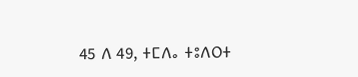45 ⴷ 49, ⵜⵎⴷⴰ ⵜⵓⴷⵔⵜ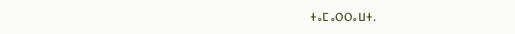ⵜⴰⵎⴰⵔⵔⴰⵡⵜ.